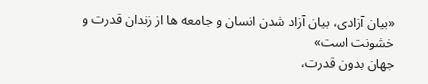«بيان آزادی، بیان آزاد شدن انسان و جامعه ها از زندان قدرت و خشونت است»
جهان بدون قدرت،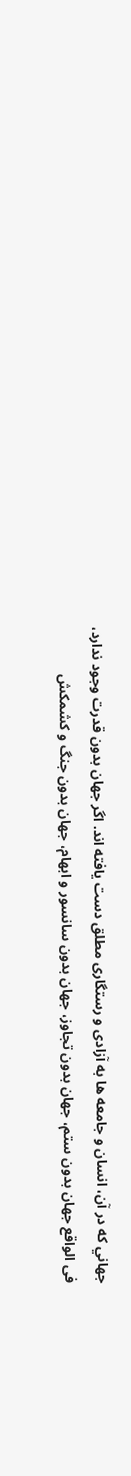جهاني که در آن، انسان و جامعه ها به آزادی و رستگاری مطلق دست یافته اند. اگر جهان بدون قدرت وجود ندارد، فی الواقع جهان بدون ستم، جهان بدون تجاوز، جهان بدون سانسور و ابهام، جهان بدون جنگ و کشمکش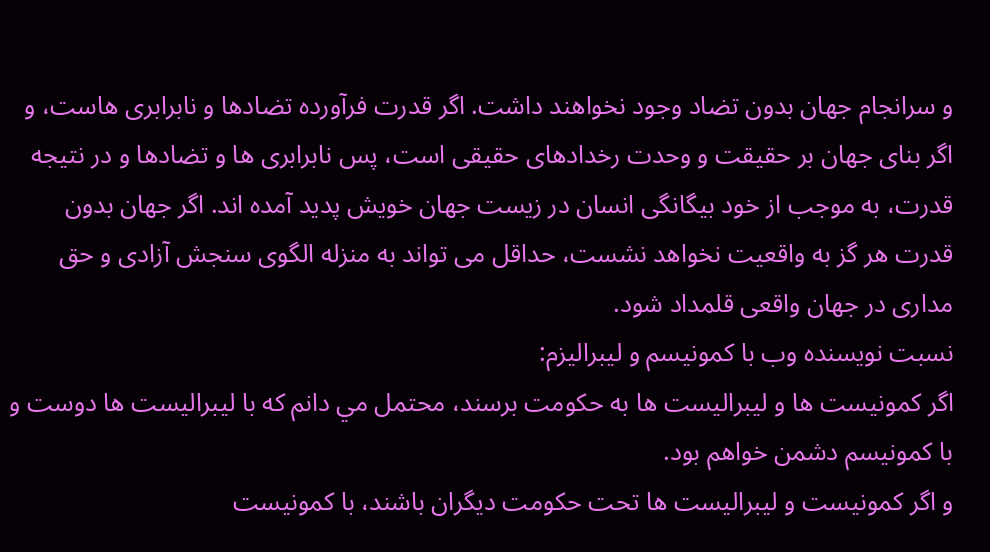و سرانجام جهان بدون تضاد وجود نخواهند داشت. اگر قدرت فرآورده تضادها و نابرابری هاست، و اگر بنای جهان بر حقیقت و وحدت رخدادهای حقیقی است، پس نابرابری ها و تضادها و در نتیجه قدرت، به موجب از خود بیگانگی انسان در زیست جهان خویش پدید آمده اند. اگر جهان بدون قدرت هر گز به واقعیت نخواهد نشست، حداقل می تواند به منزله الگوی سنجش آزادی و حق مداری در جهان واقعی قلمداد شود.
نسبت نويسنده وب با كمونيسم و ليبراليزم:
اگر كمونيست ها و ليبراليست ها به حكومت برسند، محتمل مي دانم كه با ليبراليست ها دوست و با كمونيسم دشمن خواهم بود.
و اگر كمونيست و ليبراليست ها تحت حكومت ديگران باشند، با كمونيست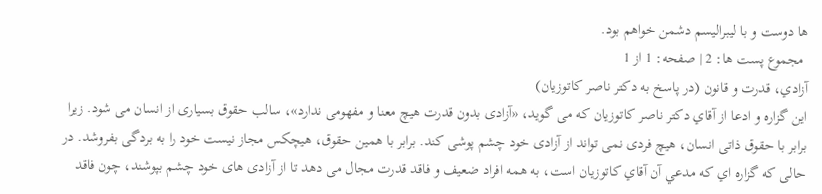ها دوست و با ليبراليسم دشمن خواهم بود.
 مجموع پست ها: 2 | صفحه: 1 از 1
آزادي، قدرت و قانون (در پاسخ به دكتر ناصر كاتوزيان)
این گزاره و ادعا از آقاي دكتر ناصر كاتوزيان که می گوید، «آزادی بدون قدرت هیچ معنا و مفهومی ندارد»، سالب حقوق بسیاری از انسان می شود. زیرا برابر با حقوق ذاتی انسان، هیچ فردی نمی تواند از آزادی خود چشم پوشی کند. برابر با همین حقوق، هیچکس مجاز نیست خود را به بردگی بفروشد. در حالی که گزاره اي كه مدعي آن آقاي كاتوزيان است، به همه افراد ضعیف و فاقد قدرت مجال می دهد تا از آزادی های خود چشم بپوشند، چون فاقد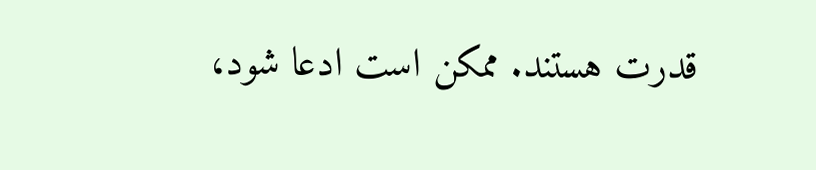قدرت هستند. ممکن است ادعا شود،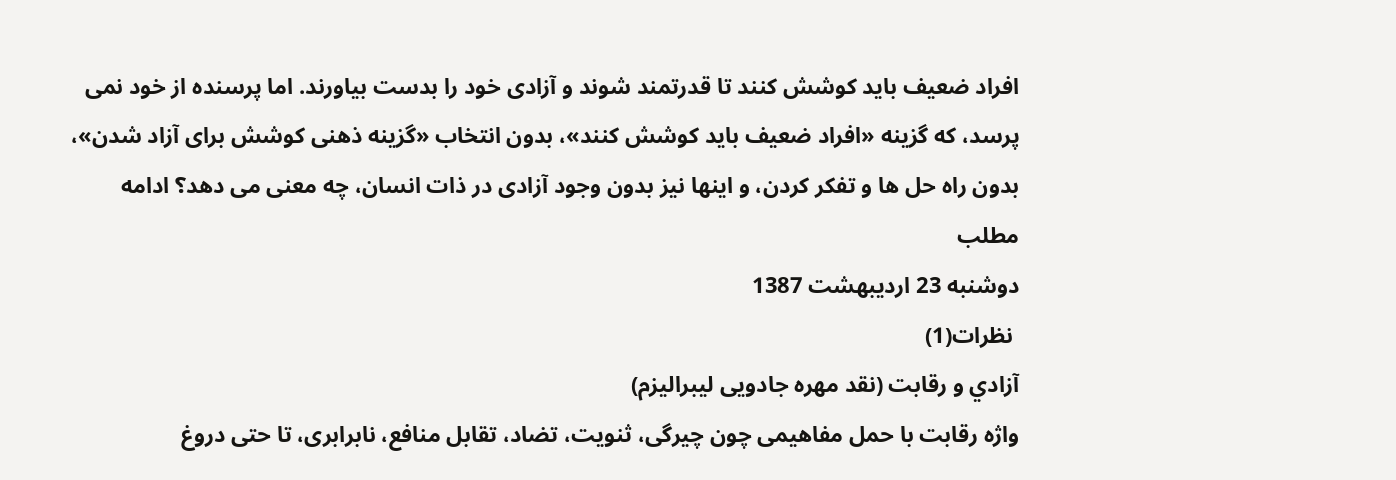افراد ضعیف باید کوشش کنند تا قدرتمند شوند و آزادی خود را بدست بیاورند. اما پرسنده از خود نمی پرسد، که گزینه «افراد ضعیف باید کوشش کنند»، بدون انتخاب «گزینه ذهنی کوشش برای آزاد شدن»، بدون راه حل ها و تفکر کردن، و اینها نیز بدون وجود آزادی در ذات انسان، چه معنی می دهد؟ ادامه مطلب
دوشنبه 23 اردیبهشت 1387
 نظرات(1)
آزادي و رقابت (نقد مهره جادویی لیبرالیزم)
واژه رقابت با حمل مفاهیمی چون چیرگی، ثنویت، تضاد، تقابل منافع، نابرابری، تا حتی دروغ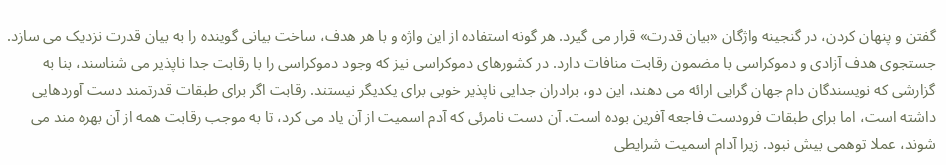گفتن و پنهان کردن، در گنجینه واژگان «بیان قدرت» قرار می گیرد. هر گونه استفاده از این واژه و با هر هدف، ساخت بیانی گوینده را به بیان قدرت نزدیک می سازد. جستجوی هدف آزادی و دموکراسی با مضمون رقابت منافات دارد. در کشورهای دموکراسی نیز که وجود دموکراسی را با رقابت جدا ناپذیر می شناسند، بنا به گزارشی که نویسندگان دام جهان گرایی ارائه می دهند، این دو، برادران جدایی ناپذیر خوبی برای یکدیگر نیستند. رقابت اگر برای طبقات قدرتمند دست آوردهایی داشته است، اما برای طبقات فرودست فاجعه آفرین بوده است. آن دست نامرئی که آدم اسمیت از آن یاد می کرد، تا به موجب رقابت همه از آن بهره مند می شوند، عملا توهمی بیش نبود. زیرا آدام اسمیت شرایطی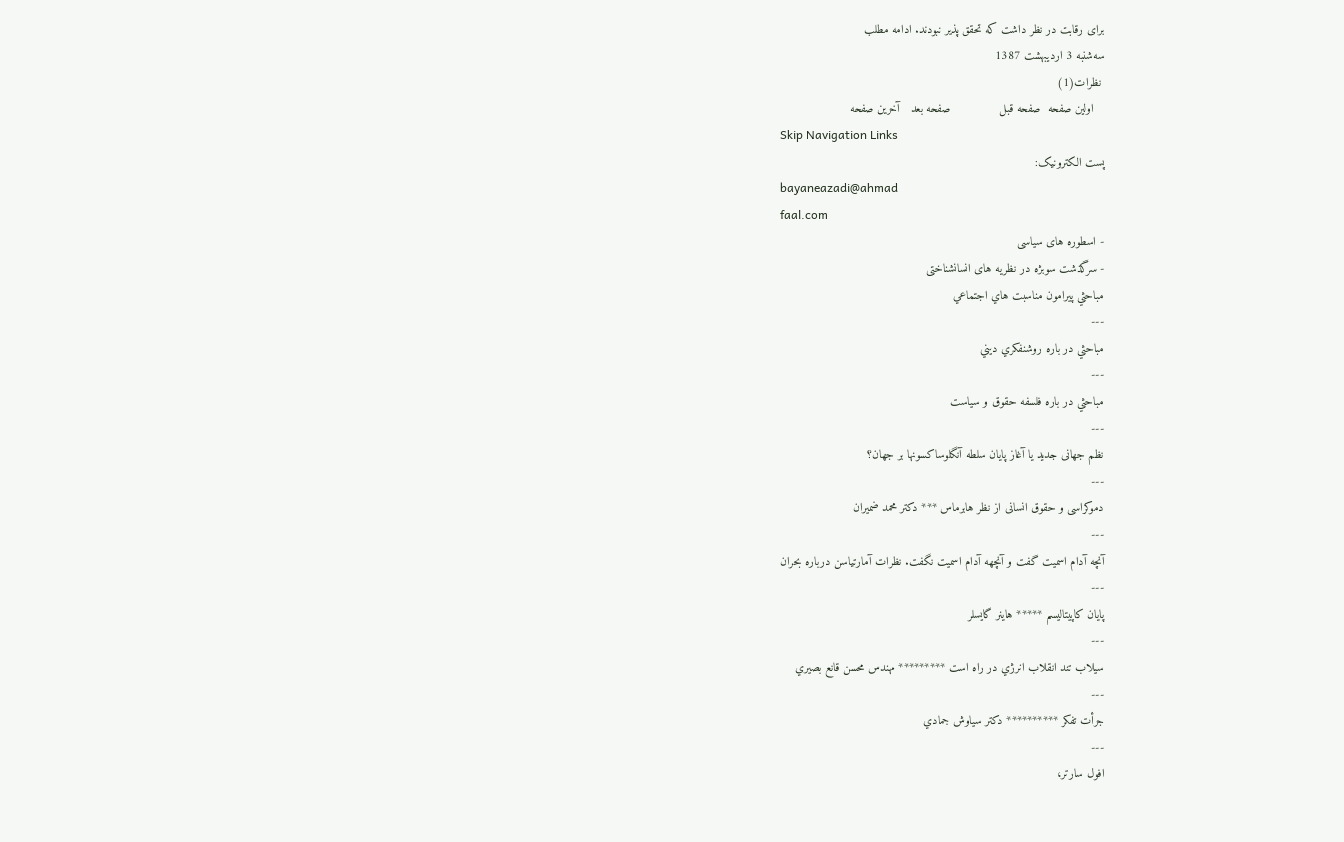برای رقابت در نظر داشت که تحقق پذیر نبودند. ادامه مطلب
سه‌شنبه 3 اردیبهشت 1387
 نظرات(1)
   اولین صفحه  صفحه قبل              صفحه بعد   آخرین صفحه
Skip Navigation Links
پست الکترونیک:
bayaneazadi@ahmad
faal.com
- اسطوره های سیاسی
- سرگذشت سوبژه در نظریه های انسانشناختی
مباحثي پيرامون مناسبت هاي اجتماعي
---
مباحثي در باره روشنفكري ديني
---
مباحثي در باره فلسفه حقوق و سياست
---
نظم جهانی جدید یا آغاز پایان سلطه آنگلوساکسونها بر جهان؟
---
دموکراسی و حقوق انسانی از نظر هابرماس *** دكتر محمد ضميران
---
آنچه آدام اسميت گفت و آنچهه آدام اسميت نگفت. نظرات آمارتياسن درباره بحران
---
پايان كاپيتاليسم ***** هاینر گایسلر
---
سيلاب تند انقلاب انرژي در راه است ********* مهندس محسن قانع بصيري
---
جرأت تفكر ********** دكتر سياوش جمادي
---
افول سارتر،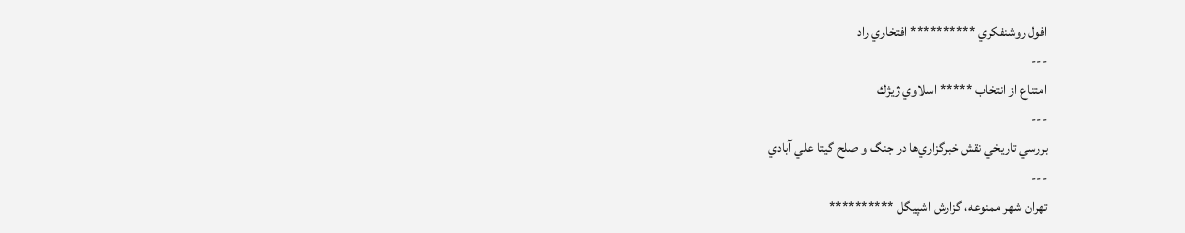افول روشنفکري ********** افتخاري راد
---
امتناع از انتخاب ***** اسلاوي ژيژك
---
بررسي‌ تاريخي‌ نقش‌ خبرگزاري‌ها در جنگ‌ و صلح گيتا علي آبادي
---
تهران شهر ممنوعه، گزارش اشپيگل **********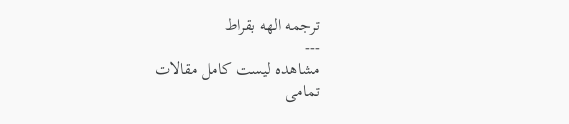ترجمه الهه بقراط
---
مشاهده لیست کامل مقالات
تمامی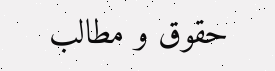حقوق و مطالب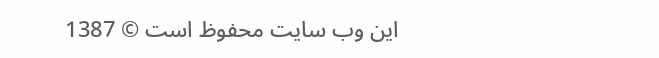این وب سایت محفوظ است © 1387